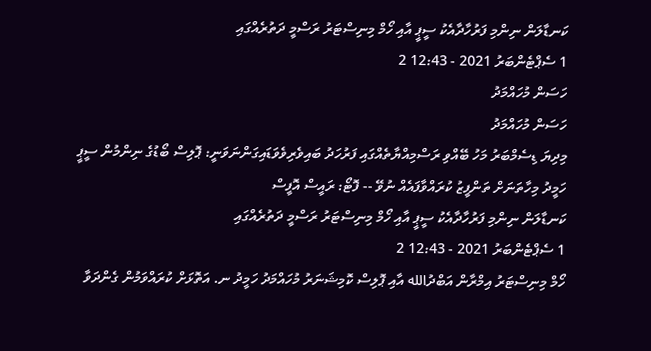ކަނޑާލަން ނިންމި ފަރުހާދާއެކު ސީޕީ އާއި ހޯމް މިނިސްޓަރު ރަސްމީ ދަތުރެއްގައި
1 ސެޕްޓެންބަރު 2021 - 12:43 2
ހަސަން މުހައްމަދު
ހަސަން މުހައްމަދު
މިދިޔަ ޑިސެމްބަރު މަހު ބޭއްވި ރަސްމިއްޔާތެއްގައި ފަރުހަދު ބައިވެރިވެވަޑައިގަންނަވަނީ: ޕޮލިސް ބޯޑުގެ ނިންމުން ސީޕީ ހަމީދު މިހާތަނަށް ތަންފީޒު ކުރައްވާފައެއް ނުވޭ -- ފޮޓޯ: ރައީސް އޮފީސް
ކަނޑާލަން ނިންމި ފަރުހާދާއެކު ސީޕީ އާއި ހޯމް މިނިސްޓަރު ރަސްމީ ދަތުރެއްގައި
1 ސެޕްޓެންބަރު 2021 - 12:43 2
ހޯމް މިނިސްޓަރު އިމްރާން އަބްދުالله އާއި ޕޮލިސް ކޮމިޝަނަރު މުހައްމަދު ހަމީދު ނ. އަތޮޅަށް ކުރައްވަމުން ގެންދަވާ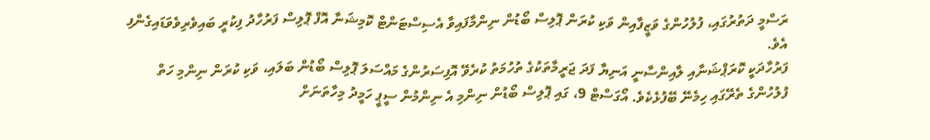ރަސްމީ ދަތުރުގައި، ފުލުހުންގެ ވަޒީފާއިން ވަކި ކުރަން ޕޮލިސް ބޯޑުން ނިންމާފައިވާ އެސިސްޓަންޓް ކޮމިޝަނާ އޮފް ޕޮލިސް ފަރުހާދު ފިކުރީ ބައިވެރިވެވަޑައިގެންފި އެވެ.
ފަރުހާދަކީ ކޮރަޕްޝަނާއި ލާއިންސާނީ އަނިޔާ ފަދަ ޖަރީމާތަކުގެ ތުހުމަތު ކުރެވޭ އޮފިސަރުންގެ މައްސަލަ ޕޮލިސް ބޯޑުން ބަލައި، ވަކި ކުރަން ނިންމި ހަތް ފުލުހުންގެ ތެރޭގައި ހިމެނޭ ބޭފުޅެކެވެ. އޯގަސްޓް 9، ގައި ޕޮލިސް ބޯޑުން ނިންމި އެ ނިންމުން ސީޕީ ހަމީދު މިހާތަނަށް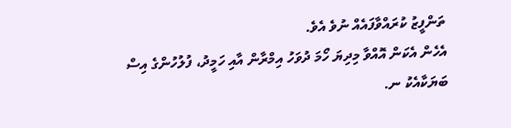ތަންފީޒު ކުރައްވާފައެއް ނުވެ އެވެ.
އެހެން އެކަން އޮއްވާ މިދިޔަ ހޯމަ ދުވަހު އިމްރާން އާއި ހަމީދު، ފުލުހުންގެ އިސް ބަޔަކާއެކު ނ.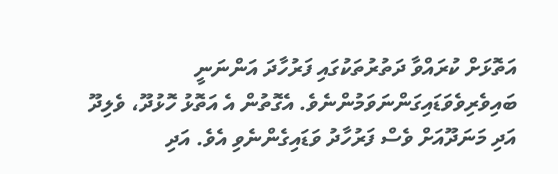އަތޮޅަށް ކުރައްވާ ދަތުރުތަކުގައި ފަރުހާދަ އަންނަނީ ބައިވެރިވެވަޑައިގަންނަވަމުންނެވެ. އެގޮތުން އެ އަތޮޅު ހޮޅުދޫ، ވެލިދޫ އަދި މަނަދޫއަށް ވެސް ފަރުހާދު ވަޑައިގެންނެވި އެވެ. އަދި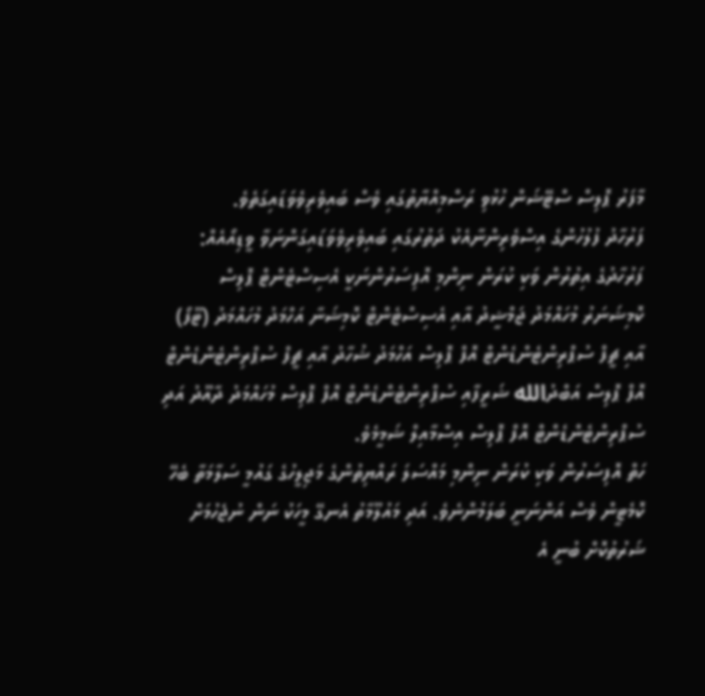މާފަރު ޕޮލިސް ސްޓޭޝަން ހުޅުވި ރަސްމިއްޔާތުގައި ވެސް ބައިވެރިވެވަޑައިގަތެވެ.
ފަރުހާދު ފުލުހުންގެ އިސްވެރިންނާއެކު ދަތުރުގައި ބައިވެރިވެވަޑައިގަންނަވާ ވީޑިއޯއެއް:
ފަރުހާދުގެ އިތުރުން ވަކި ކުރަން ނިންމި އޮފިސަރުންނަކީ އެސިސްޓެންޓް ޕޮލިސް ކޮމިޝަނަރު މުހައްމަދު ޖަމްޝީދު އާއި އެސިސްޓެންޓް ކޮމިޝަނާ އަހްމަދު މުހައްމަދު (ޓޫފޯ) އާއި ޗީފް ސުޕްރިންޓެންޑެންޓް އޮފް ޕޮލިސް އަހްމަދު ޝުހާދު އާއި ޗީފް ސުޕްރިންޓެންޑެންޓް އޮފް ޕޮލިސް އަބްދުالله ޝަރީފާއި ސުޕްރިންޓެންޑެންޓް އޮފް ޕޮލިސް މުހައްމަދު ދާއޫދު އަދި ސުޕްރިންޓެންޑެންޓް އޮފް ޕޮލިސް އިސްމާއިލް ޝަމީމެވެ.
ހަތް އޮފިސަރުން ވަކި ކުރަން ނިންމި މައްސަލަ ރައްޔިތުންގެ މަޖިލީހުގެ ގައުމީ ސަލާމަތާ ބެހޭ ކޮމެޓީން ވެސް އަންނަނީ ބަލަމުންނެވެ. އަދި މައުލޫމާތު އެނގޭ މީހަކު ނަން ނުޖެހުމަށް ޝަރުތުކޮށް ބުނީ އެ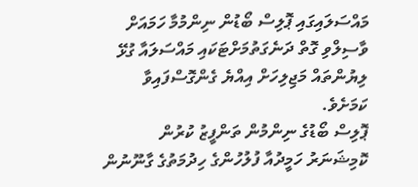މައްސަލައިގައި ޕޮލިސް ބޯޑުން ނިންމުމާ ހަމައަށް ވާސިލްވި ގޮތް ދަނެގަތުމަށްޓަކައި މައްސަލައާ ގުޅޭ ލިޔުންތައް މަޖިލިހަށް އިއްޔެ ގެންގޮސްފައިވާ ކަމަށެވެ.
ޕޮލިސް ބޯޑުގެ ނިންމުން ތަންފީޒު ކުރުން ކޮމިޝަނަރު ހަމީދުއާ ފުލުހުންގެ ހިދުމަތުގެ ގާނޫނުން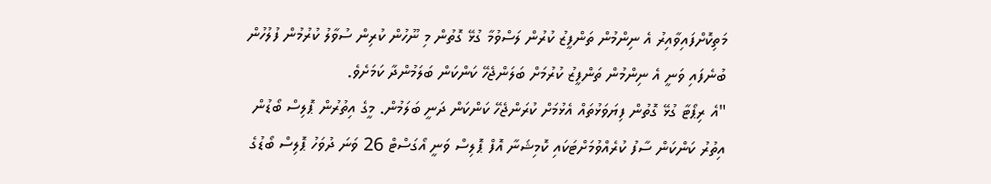މަތިކޮށްފައިވާއިރު އެ ނިންމުން ތަންފީޒު ކުރުން ލަސްވުމާ ގުޅޭ ގޮތުން މި ނޫހުން ކުރިން ސުވާލު ކުރުމުން ފުލުހުން ބުނެފައި ވަނީ އެ ނިންމުން ތަންފީޒު ކުރުމަށް ބަލަންޖެހޭ ކަންކަން ބަލަމުންދާ ކަމަށެވެ.
"އެ ރިޕޯޓާ ގުޅޭ ގޮތުން ފިޔަވަޅުތައް އެޅުމަށް ކުރަންޖެހޭ ކަންކަން ދަނީ ބަލަމުން. މީގެ އިތުރުން ޕޮލިސް ބޯޑުން އިތުރު ކަންކަން ސާފު ކުރެއްވުމަށްޓަކައި ކޮމިޝަނާ އޮފް ޕޮލިސް ވަނީ އޯގަސްޓް 26 ވަނަ ދުވަހު ޕޮލިސް ބޯޑުގެ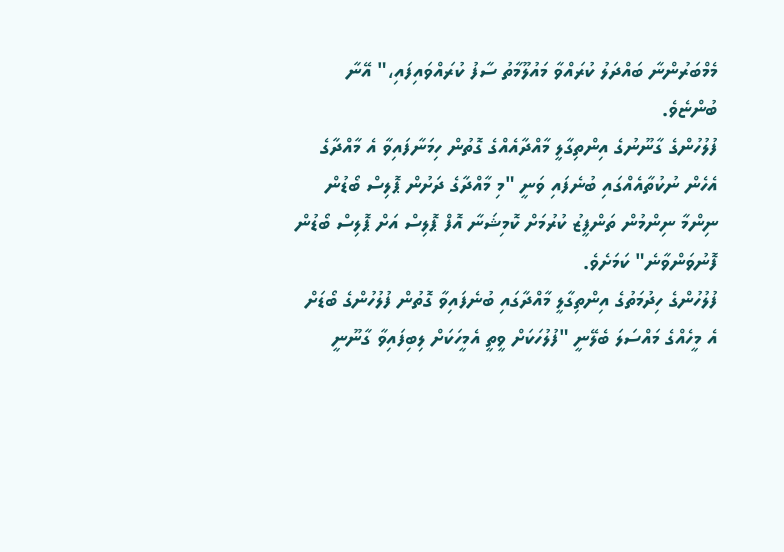މެމްބަރުންނާ ބައްދަލު ކުރައްވާ މައުލޫމާތު ސާފު ކުރައްވައިފައި،" އޭނާ ބުންޏެވެ.
ފުލުހުންގެ ގާނޫނުގެ އިންތިގާލީ މާއްދާއެއްގެ ގޮތުން ހިމަނާފައިވާ އެ މާއްދާގެ އެހެން ނުކުތާއެއްގައި ބުނެފައި ވަނީ "މި މާއްދާގެ ދަށުން ޕޮލިސް ބޯޑުން ނިންމާ ނިންމުން ތަންފީޒު ކުރުމަށް ކޮމިޝަނާ އޮފް ޕޮލިސް އަށް ޕޮލިސް ބޯޑުން ފޮނުވަންވާނެ" ކަމަށެވެ.
ފުލުހުންގެ ހިދުމަތުގެ އިންތިގާލީ މާއްދާގައި ބުނެފައިވާ ގޮތުން ފުލުހުންގެ ބޯޑަށް އެ މީހެއްގެ މައްސަލަ ބެލޭނީ "ފުލުހަކަށް ވީތީ އެމީހަކަށް ލިބިފައިވާ ގާނޫނީ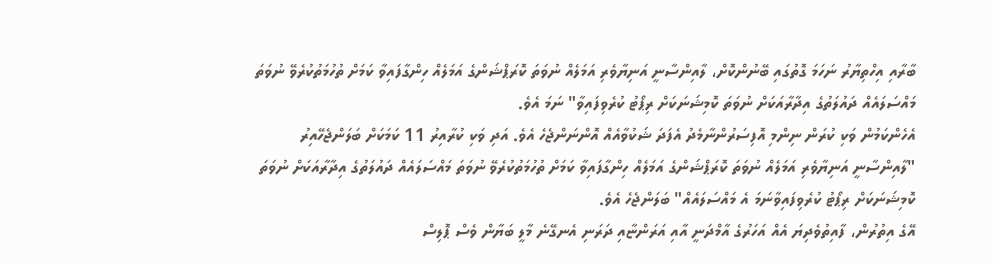ބާރާއި އިހްތިޔާރު ނަހަމަ ގޮތުގައި ބޭނުންކޮށް، ލާއިންސާނީ އަނިޔާވެރި އަމަލެއް ނުވަތަ ކޮރަޕްޝަންގެ އަމަލެއް ހިންގާފައިވާ ކަމަށް ތުހުމަތުކުރެވޭ ނުވަތަ މައްސަލައެއް ދައުލަތުގެ އިދާރާއަކަށް ނުވަތަ ކޮމިޝަނަކަށް ރިޕޯޓު ކުރެވިފައިވާ" ނަމަ އެވެ.
އެހެންކަމުން ވަކި ކުރަން ނިންމި އޮފިސަރުންނާމެދު އެފަދަ ޝަކުވާއެއް އޮންނަންޖެހެ އެވެ. އަދި ވަކި ކުރާއިރު 11 ކަމަކަށް ބަލަންޖެހޭއިރު "ލާއިންސާނީ އަނިޔާވެރި އަމަލެއް ނުވަތަ ކޮރަޕްޝަންގެ އަމަލެއް ހިންގާފައިވާ ކަމަށް ތުހުމަތުކުރެވޭ ނުވަތަ މައްސަލައެއް ދައުލަތުގެ އިދާރާއަކަށް ނުވަތަ ކޮމިޝަނަކަށް ރިޕޯޓު ކުރެވިފައިވާނަމަ އެ މައްސަލައެއް" ބަލަންޖެހެ އެވެ.
އޭގެ އިތުރުން، ފާއިތުވެދިޔަ އެއް އަހަރުގެ އާމްދަނީ އާއި އަރަންޏާއި ދަރަނި އެނގޭނެ މާލީ ބަޔާން ވެސް ޕޮލިސް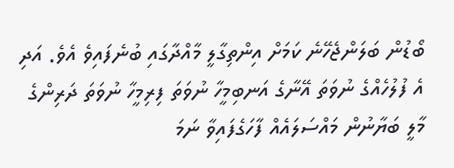ބޯޑުން ބަލަންޖެހޭނެ ކަމަށް އިންތިގާލީ މާއްދާގައި ބުނެފައިވެ އެވެ. އަދި އެ ފުލުހެއްގެ ނުވަތަ އޭނާގެ އަނބިމީހާ ނުވަތަ ފިރިމީހާ ނުވަތަ ދަރިންގެ މާލީ ބަޔާނުން މައްސަލައެއް ފާހަގެފައިވާ ނަމަ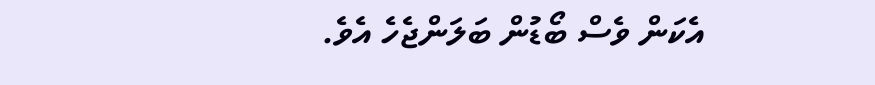އެކަން ވެސް ބޯޑުން ބަލަންޖެހެ އެވެ.